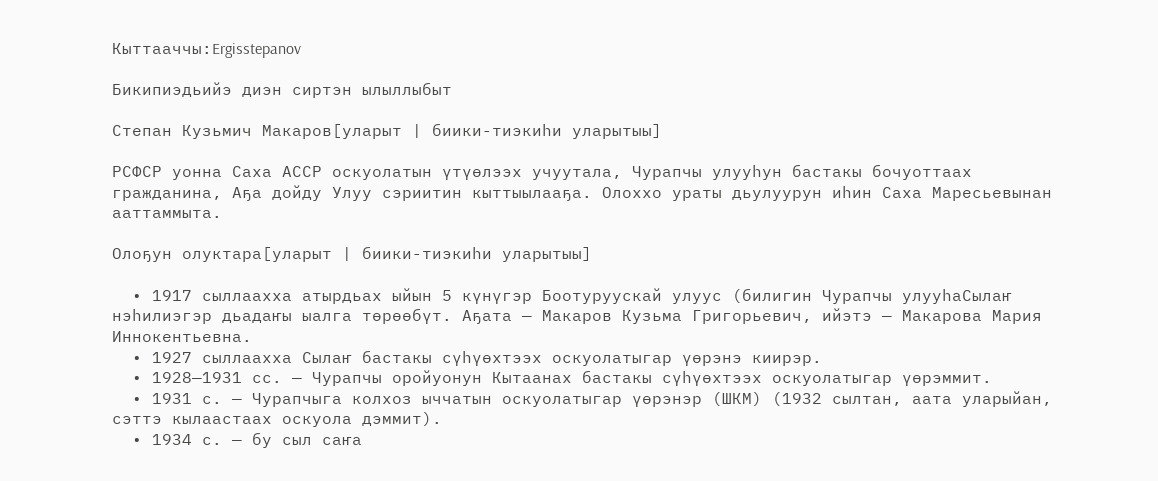Кыттааччы:Ergisstepanov

Бикипиэдьийэ диэн сиртэн ылыллыбыт

Степан Кузьмич Макаров[уларыт | биики-тиэкиһи уларытыы]

РСФСР уонна Саха АССР оскуолатын үтүөлээх учуутала, Чурапчы улууhун бастакы бочуоттаах гражданина, Аҕа дойду Улуу сэриитин кыттыылааҕа. Олоххо ураты дьулуурун иhин Саха Маресьевынан ааттаммыта.

Олоҕун олуктара[уларыт | биики-тиэкиһи уларытыы]

  • 1917 сыллаахха атырдьах ыйын 5 күнүгэр Боотуруускай улуус (билигин Чурапчы улууһаСылаҥ нэһилиэгэр дьадаҥы ыалга төрөөбүт. Аҕата — Макаров Кузьма Григорьевич, ийэтэ — Макарова Мария Иннокентьевна.
  • 1927 сыллаахха Сылаҥ бастакы сүһүөхтээх оскуолатыгар үөрэнэ киирэр.
  • 1928—1931 сс. — Чурапчы оройуонун Кытаанах бастакы сүһүөхтээх оскуолатыгар үөрэммит.
  • 1931 с. — Чурапчыга колхоз ыччатын оскуолатыгар үөрэнэр (ШКМ) (1932 сылтан, аата уларыйан, сэттэ кылаастаах оскуола дэммит).
  • 1934 с. — бу сыл саҥа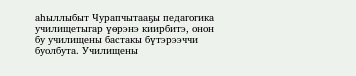аһыллыбыт Чурапчытааҕы педагогика училищетыгар үөрэнэ киирбитэ, онон бу училищены бастакы бүтэрээччи буолбута. Училищены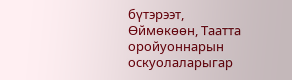бүтэрээт, Өймөкөөн, Таатта оройуоннарын оскуолаларыгар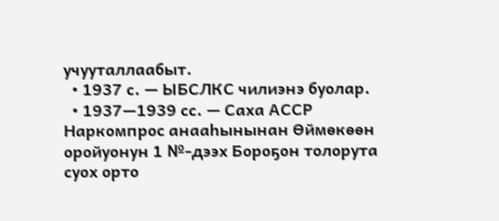учууталлаабыт.
  • 1937 с. — ЫБСЛКС чилиэнэ буолар.
  • 1937—1939 сс. — Саха АССР Наркомпрос анааһынынан Өймөкөөн оройуонун 1 №-дээх Бороҕон толорута суох орто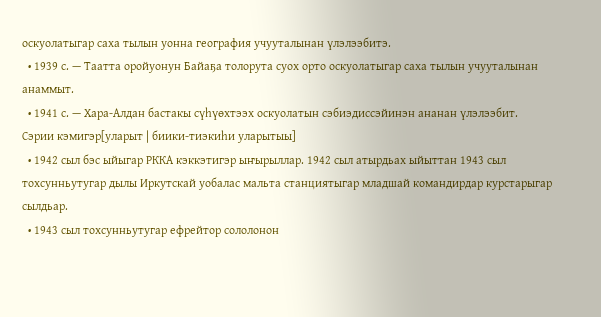оскуолатыгар саха тылын уонна география учууталынан үлэлээбитэ.
  • 1939 с. — Таатта оройуонун Байаҕа толорута суох орто оскуолатыгар саха тылын учууталынан анаммыт.
  • 1941 с. — Хара-Алдан бастакы сүһүөхтээх оскуолатын сэбиэдиссэйинэн ананан үлэлээбит.
Сэрии кэмигэр[уларыт | биики-тиэкиһи уларытыы]
  • 1942 сыл бэс ыйыгар РККА кэккэтигэр ыҥырыллар. 1942 сыл атырдьах ыйыттан 1943 сыл тохсунньутугар дылы Иркутскай уобалас мальта станциятыгар младшай командирдар курстарыгар сылдьар.
  • 1943 сыл тохсунньутугар ефрейтор сололонон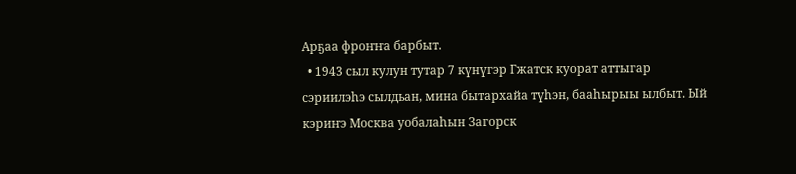Арҕаа фроҥҥа барбыт.
  • 1943 сыл кулун тутар 7 күнүгэр Гжатск куорат аттыгар сэриилэһэ сылдьан, мина бытархайа түһэн, бааһырыы ылбыт. Ый кэриҥэ Москва уобалаһын Загорск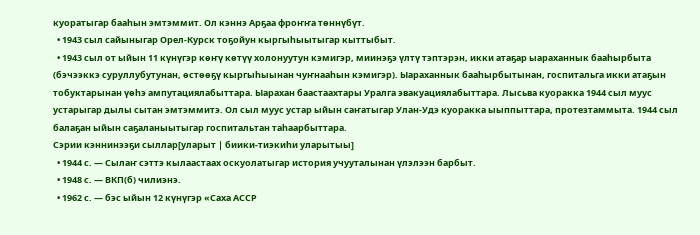куоратыгар бааһын эмтэммит. Ол кэннэ Арҕаа фроҥҥа төннүбүт.
  • 1943 сыл сайыныгар Орел-Курск тоҕойун кыргыһыытыгар кыттыбыт.
  • 1943 сыл от ыйын 11 күнүгэр көҥү көтүү холонуутун кэмигэр, миинэҕэ үлтү тэптэрэн, икки атаҕар ыараханнык бааһырбыта (бэчээккэ суруллубутунан, өстөөҕү кыргыһыынан чуҥнааһын кэмигэр). Ыараханнык бааһырбытынан, госпитальга икки атаҕын тобуктарынан үөһэ ампутациялабыттара. Ыарахан баастаахтары Уралга эвакуациялабыттара. Лысьва куоракка 1944 сыл муус устарыгар дылы сытан эмтэммитэ. Ол сыл муус устар ыйын саҥатыгар Улан-Удэ куоракка ыыппыттара, протезтаммыта. 1944 сыл балаҕан ыйын саҕаланыытыгар госпитальтан таһаарбыттара.
Сэрии кэннинээҕи сыллар[уларыт | биики-тиэкиһи уларытыы]
  • 1944 с. — Сылаҥ сэттэ кылаастаах оскуолатыгар история учууталынан үлэлээн барбыт.
  • 1948 с. — ВКП(б) чилиэнэ.
  • 1962 с. — бэс ыйын 12 күнүгэр «Саха АССР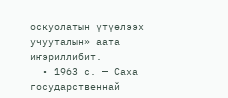оскуолатын үтүөлээх учууталын» аата иҥэриллибит.
  • 1963 с. — Саха государственнай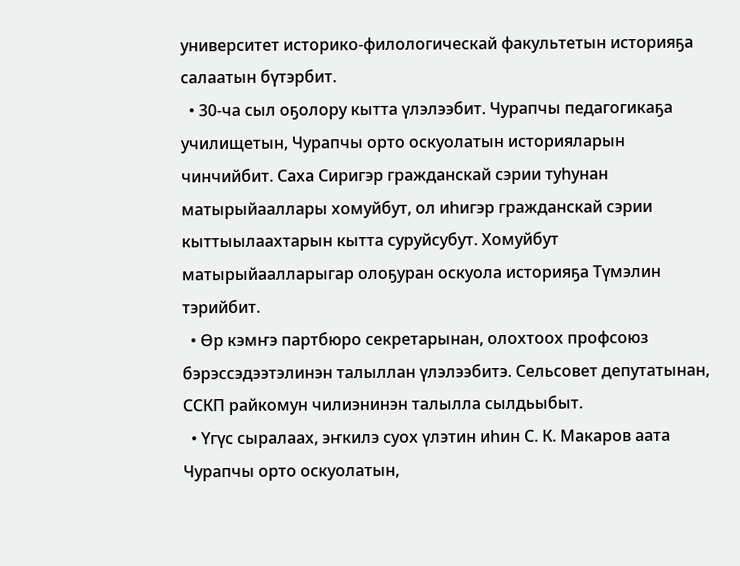университет историко-филологическай факультетын историяҕа салаатын бүтэрбит.
  • 30-ча сыл оҕолору кытта үлэлээбит. Чурапчы педагогикаҕа училищетын, Чурапчы орто оскуолатын историяларын чинчийбит. Саха Сиригэр гражданскай сэрии туһунан матырыйааллары хомуйбут, ол иһигэр гражданскай сэрии кыттыылаахтарын кытта суруйсубут. Хомуйбут матырыйаалларыгар олоҕуран оскуола историяҕа Түмэлин тэрийбит.
  • Өр кэмҥэ партбюро секретарынан, олохтоох профсоюз бэрэссэдээтэлинэн талыллан үлэлээбитэ. Сельсовет депутатынан, ССКП райкомун чилиэнинэн талылла сылдьыбыт.
  • Үгүс сыралаах, эҥкилэ суох үлэтин иһин С. К. Макаров аата Чурапчы орто оскуолатын,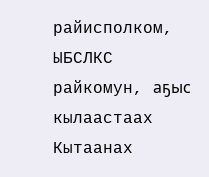райисполком, ЫБСЛКС райкомун, аҕыс кылаастаах Кытаанах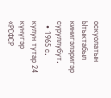оскуолатын Ытыктабыл кинигэлэригэр суруллубут.
  • 1965 с. кулун тутар 24 күнүгэр «РСФСР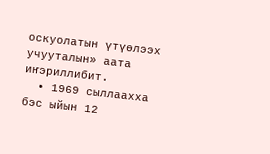оскуолатын үтүөлээх учууталын» аата иҥэриллибит.
  • 1969 сыллаахха бэс ыйын 12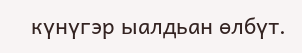күнүгэр ыалдьан өлбүт.